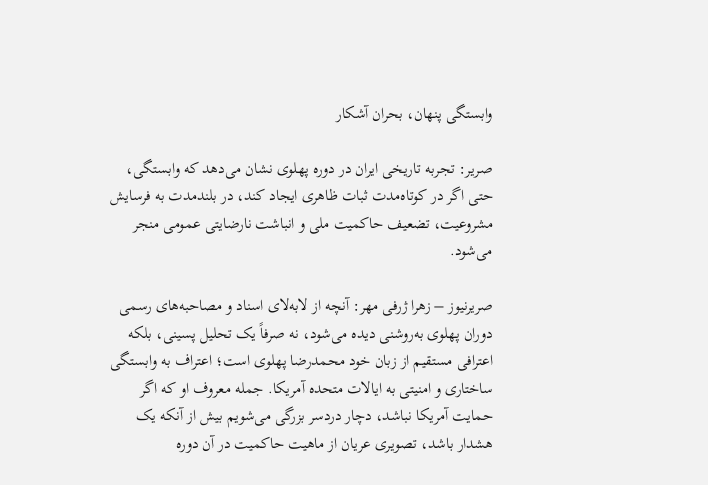وابستگی پنهان، بحران آشکار

صریر: تجربه تاریخی ایران در دوره پهلوی نشان می‌دهد که وابستگی، حتی اگر در کوتاه‌مدت ثبات ظاهری ایجاد کند، در بلندمدت به فرسایش مشروعیت، تضعیف حاکمیت ملی و انباشت نارضایتی عمومی منجر می‌شود.

صریرنیوز – زهرا ژرفی مهر: آنچه از لابه‌لای اسناد و مصاحبه‌های رسمی دوران پهلوی به‌روشنی دیده می‌شود، نه صرفاً یک تحلیل پسینی، بلکه اعترافی مستقیم از زبان خود محمدرضا پهلوی است؛ اعتراف به وابستگی ساختاری و امنیتی به ایالات متحده آمریکا. جمله معروف او که اگر حمایت آمریکا نباشد، دچار دردسر بزرگی می‌شویم بیش از آنکه یک هشدار باشد، تصویری عریان از ماهیت حاکمیت در آن دوره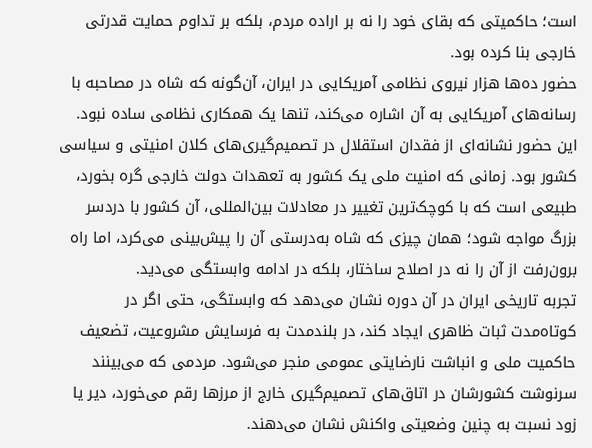است؛ حاکمیتی که بقای خود را نه بر اراده مردم، بلکه بر تداوم حمایت قدرتی خارجی بنا کرده بود.
حضور ده‌ها هزار نیروی نظامی آمریکایی در ایران، آن‌گونه که شاه در مصاحبه با رسانه‌های آمریکایی به آن اشاره می‌کند، تنها یک همکاری نظامی ساده نبود. این حضور نشانه‌ای از فقدان استقلال در تصمیم‌گیری‌های کلان امنیتی و سیاسی کشور بود. زمانی که امنیت ملی یک کشور به تعهدات دولت خارجی گره بخورد، طبیعی است که با کوچک‌ترین تغییر در معادلات بین‌المللی، آن کشور با دردسر بزرگ مواجه شود؛ همان چیزی که شاه به‌درستی آن را پیش‌بینی می‌کرد، اما راه برون‌رفت از آن را نه در اصلاح ساختار، بلکه در ادامه وابستگی می‌دید.
تجربه تاریخی ایران در آن دوره نشان می‌دهد که وابستگی، حتی اگر در کوتاه‌مدت ثبات ظاهری ایجاد کند، در بلندمدت به فرسایش مشروعیت، تضعیف حاکمیت ملی و انباشت نارضایتی عمومی منجر می‌شود. مردمی که می‌بینند سرنوشت کشورشان در اتاق‌های تصمیم‌گیری خارج از مرزها رقم می‌خورد، دیر یا زود نسبت به چنین وضعیتی واکنش نشان می‌دهند.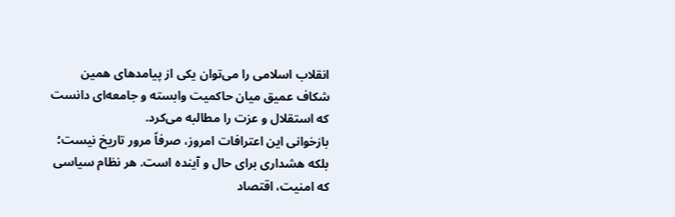انقلاب اسلامی را می‌توان یکی از پیامدهای همین شکاف عمیق میان حاکمیت وابسته و جامعه‌ای دانست که استقلال و عزت را مطالبه می‌کرد.
بازخوانی این اعترافات امروز، صرفاً مرور تاریخ نیست؛ بلکه هشداری برای حال و آینده است. هر نظام سیاسی که امنیت، اقتصاد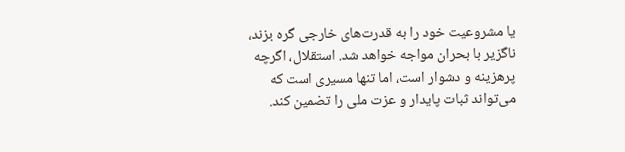یا مشروعیت خود را به قدرت‌های خارجی گره بزند، ناگزیر با بحران مواجه خواهد شد. استقلال، اگرچه پرهزینه و دشوار است، اما تنها مسیری است که می‌تواند ثبات پایدار و عزت ملی را تضمین کند.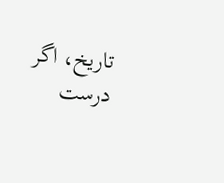تاریخ، اگر درست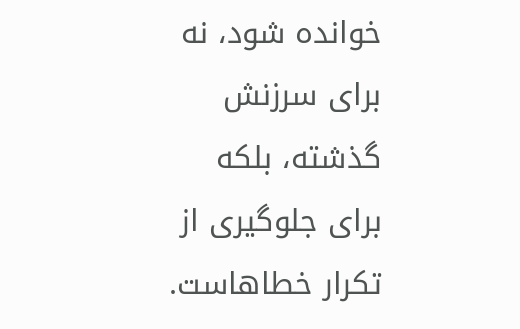خوانده شود، نه برای سرزنش گذشته، بلکه برای جلوگیری از تکرار خطاهاست.